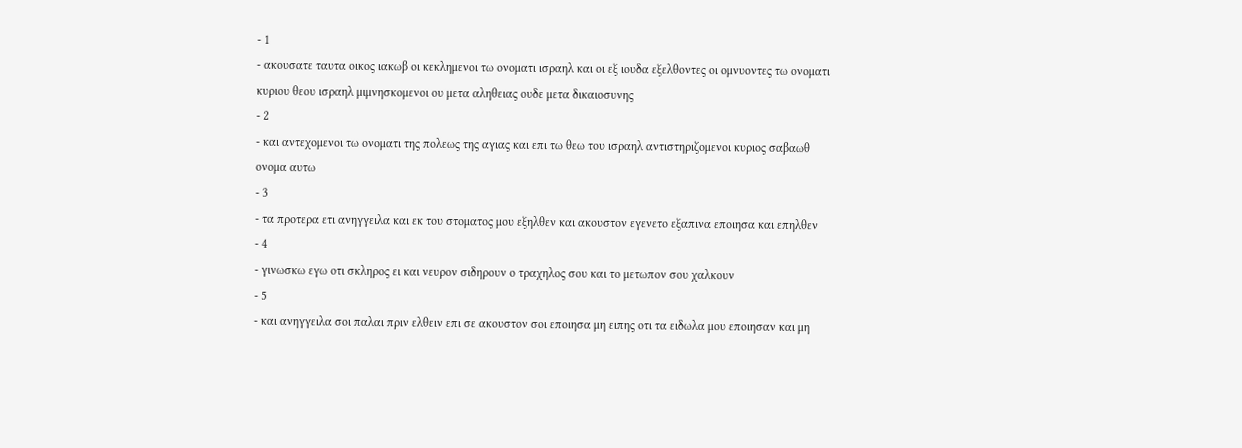- 1
- ακουσατε ταυτα οικος ιακωβ οι κεκλημενοι τω ονοματι ισραηλ και οι εξ ιουδα εξελθοντες οι ομνυοντες τω ονοματι κυριου θεου ισραηλ μιμνησκομενοι ου μετα αληθειας ουδε μετα δικαιοσυνης
- 2
- και αντεχομενοι τω ονοματι της πολεως της αγιας και επι τω θεω του ισραηλ αντιστηριζομενοι κυριος σαβαωθ ονομα αυτω
- 3
- τα προτερα ετι ανηγγειλα και εκ του στοματος μου εξηλθεν και ακουστον εγενετο εξαπινα εποιησα και επηλθεν
- 4
- γινωσκω εγω οτι σκληρος ει και νευρον σιδηρουν ο τραχηλος σου και το μετωπον σου χαλκουν
- 5
- και ανηγγειλα σοι παλαι πριν ελθειν επι σε ακουστον σοι εποιησα μη ειπης οτι τα ειδωλα μου εποιησαν και μη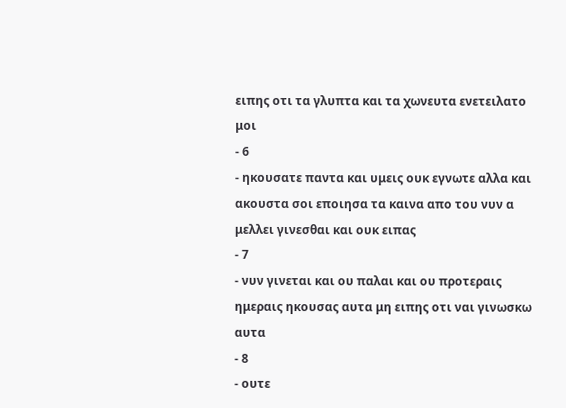ειπης οτι τα γλυπτα και τα χωνευτα ενετειλατο μοι
- 6
- ηκουσατε παντα και υμεις ουκ εγνωτε αλλα και ακουστα σοι εποιησα τα καινα απο του νυν α μελλει γινεσθαι και ουκ ειπας
- 7
- νυν γινεται και ου παλαι και ου προτεραις ημεραις ηκουσας αυτα μη ειπης οτι ναι γινωσκω αυτα
- 8
- ουτε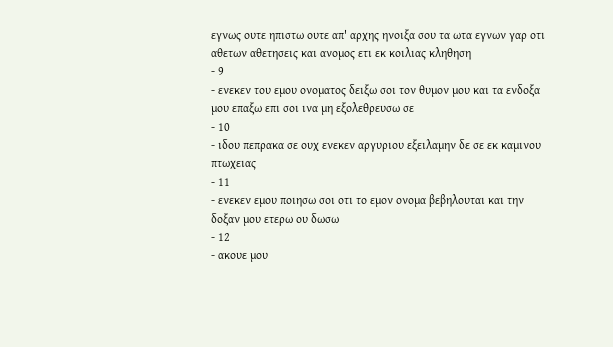εγνως ουτε ηπιστω ουτε απ' αρχης ηνοιξα σου τα ωτα εγνων γαρ οτι αθετων αθετησεις και ανομος ετι εκ κοιλιας κληθηση
- 9
- ενεκεν του εμου ονοματος δειξω σοι τον θυμον μου και τα ενδοξα μου επαξω επι σοι ινα μη εξολεθρευσω σε
- 10
- ιδου πεπρακα σε ουχ ενεκεν αργυριου εξειλαμην δε σε εκ καμινου πτωχειας
- 11
- ενεκεν εμου ποιησω σοι οτι το εμον ονομα βεβηλουται και την δοξαν μου ετερω ου δωσω
- 12
- ακουε μου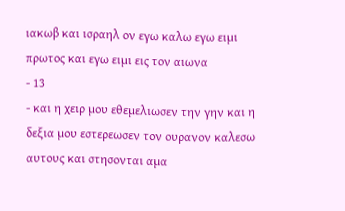ιακωβ και ισραηλ ον εγω καλω εγω ειμι πρωτος και εγω ειμι εις τον αιωνα
- 13
- και η χειρ μου εθεμελιωσεν την γην και η δεξια μου εστερεωσεν τον ουρανον καλεσω αυτους και στησονται αμα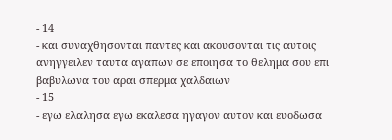- 14
- και συναχθησονται παντες και ακουσονται τις αυτοις ανηγγειλεν ταυτα αγαπων σε εποιησα το θελημα σου επι βαβυλωνα του αραι σπερμα χαλδαιων
- 15
- εγω ελαλησα εγω εκαλεσα ηγαγον αυτον και ευοδωσα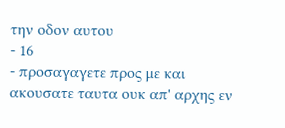την οδον αυτου
- 16
- προσαγαγετε προς με και ακουσατε ταυτα ουκ απ' αρχης εν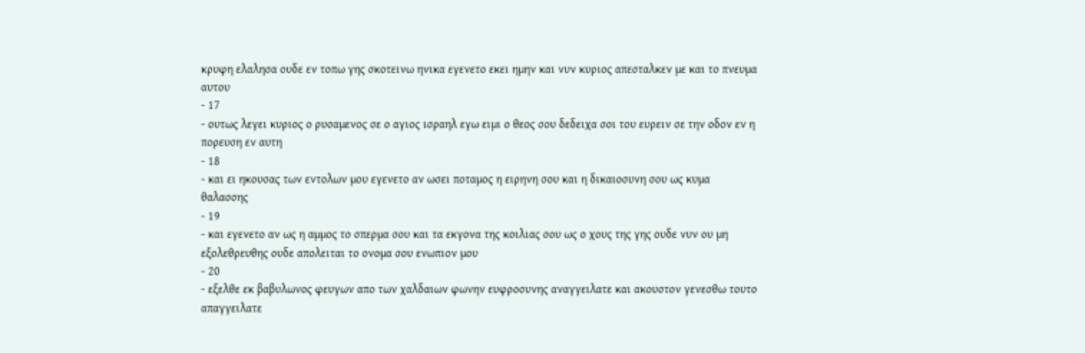κρυφη ελαλησα ουδε εν τοπω γης σκοτεινω ηνικα εγενετο εκει ημην και νυν κυριος απεσταλκεν με και το πνευμα αυτου
- 17
- ουτως λεγει κυριος ο ρυσαμενος σε ο αγιος ισραηλ εγω ειμι ο θεος σου δεδειχα σοι του ευρειν σε την οδον εν η πορευση εν αυτη
- 18
- και ει ηκουσας των εντολων μου εγενετο αν ωσει ποταμος η ειρηνη σου και η δικαιοσυνη σου ως κυμα θαλασσης
- 19
- και εγενετο αν ως η αμμος το σπερμα σου και τα εκγονα της κοιλιας σου ως ο χους της γης ουδε νυν ου μη εξολεθρευθης ουδε απολειται το ονομα σου ενωπιον μου
- 20
- εξελθε εκ βαβυλωνος φευγων απο των χαλδαιων φωνην ευφροσυνης αναγγειλατε και ακουστον γενεσθω τουτο απαγγειλατε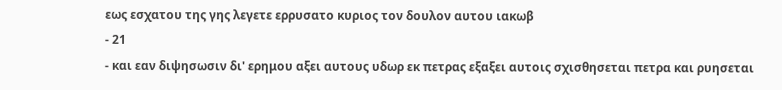εως εσχατου της γης λεγετε ερρυσατο κυριος τον δουλον αυτου ιακωβ
- 21
- και εαν διψησωσιν δι' ερημου αξει αυτους υδωρ εκ πετρας εξαξει αυτοις σχισθησεται πετρα και ρυησεται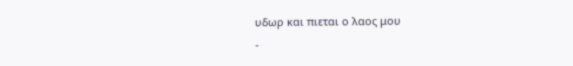υδωρ και πιεται ο λαος μου
-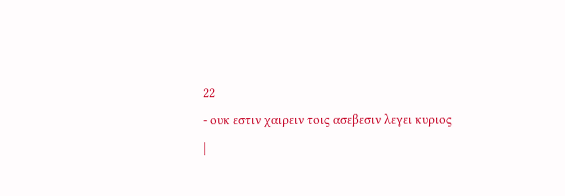22
- ουκ εστιν χαιρειν τοις ασεβεσιν λεγει κυριος
|